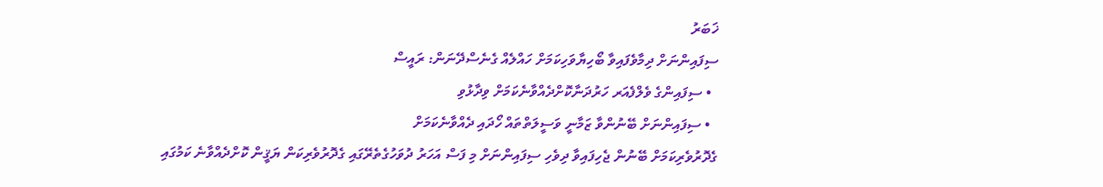ޚަބަރު
ސިފައިންނަށް ދިމާވެފައިވާ ބޯހިޔާވަހިކަމަށް ހައްލެއް ގެނެސްދޭނަން: ރައީސް
  • ސިފައިންގެ ވެލްފެއަރ ހަރުދަނާކޮށްދެއްވާނެކަމަށް ވިދާޅުވި
  • ސިފައިންނަށް ބޭނުންވާ ޒަމާނީ ވަސީލަތްތައް ހޯދައި ދެއްވާނެކަމަށް
ގެދޮރުވެރިކަމަށް ބޭނުން ޖެހިފައިވާ ދިވެހި ސިފައިންނަށް މި ފަސް އަހަރު ދުވަހުގެތެރޭގައި ގެދޮރުވެރިކަން ޔަޤީން ކޮށްދެއްވާނެ ކަމުގައި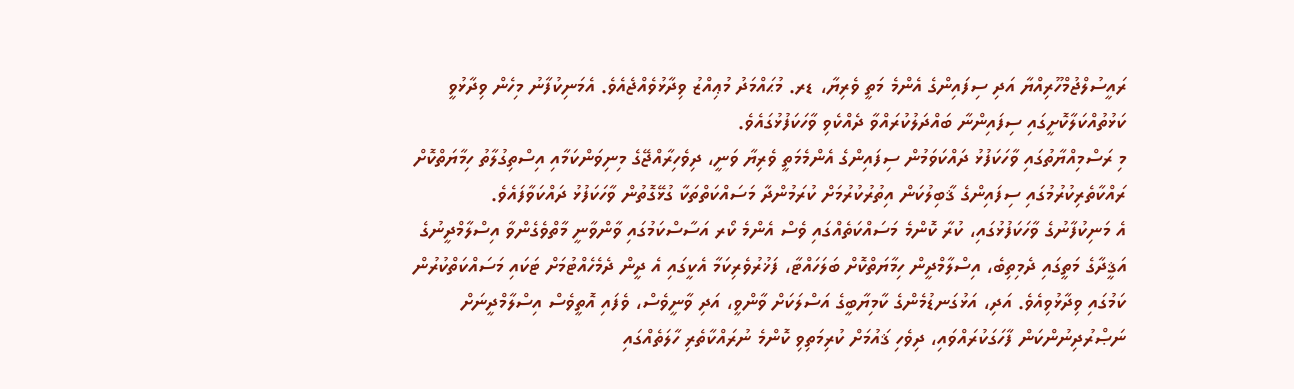ރައީސުލްޖުމްހޫރިއްޔާ އަދި ސިފައިންގެ އެންމެ މަތީ ވެރިޔާ، ޑރ. މުޙައްމަދު މުޢިއްޒު ވިދާޅުވެއްޖެއެވެ. އެމަނިކުފާނު މިހެން ވިދާޅުވީ ކަޅުތުއްކަލާކޮށީގައި ސިފައިންނާ ބައްދަލުކުރައްވާ ދެއްކެވި ވާހަކަފުޅުގައެވެ.
މި ރަސްމިއްޔާތުގައި ވާހަކަފުޅު ދައްކަވަމުން ސިފައިންގެ އެންމެމަތީ ވެރިޔާ ވަނީ، ދިވެހިރާއްޖޭގެ މިނިވަންކަމާއި އިސްތިގުލާތު ހިމާޔަތްކޮށް ރައްކާތެރިކުރުމުގައި ސިފައިންގެ ޤާބިލުކަން އިތުރުކުރުމަށް ކުރަމުންދާ މަސައްކަތްތަކާ ގުޅޭގޮތުން ވާހަކަފުޅު ދައްކަވާފައެވެ.
އެ މަނިކުފާނުގެ ވާހަކަފުޅުގައި، ކުރާ ކޮންމެ މަސައްކަތެއްގައި ވެސް އެންމެ ކޯރ އަސާސްކަމުގައި ވާންވާނީ މާތްވެގެންވާ އިސްލާމްދީނުގެ އަޤީދާގެ މަތީގައި ދެމިތިބެ، އިސްލާމްދީން ހިމާޔަތްކޮށް ބަލަހައްޓާ، ފަޚުރުވެރިކަމާ އެކީގައި އެ ދީން ދެމެހެއްޓުމަށް ޓަކައި މަސައްކަތްކުރުން ކަމުގައި ވިދާޅުވިއެވެ. އަދި، އަޅުގަނޑުމެންގެ ކާމިޔާބީގެ އަސްލަކަށް ވާންވީ، އަދި ވާނީވެސް، ވެފައި އޮތީވެސް އިސްލާމްދީނަށް ނަޞްރުދިނުންކަން ފާހަގަކުރައްވައި، ދިވެހި ޤައުމަށް ކުރިމަތިވި ކޮންމެ ނުރައްކާތެރި ހާލަތެއްގައި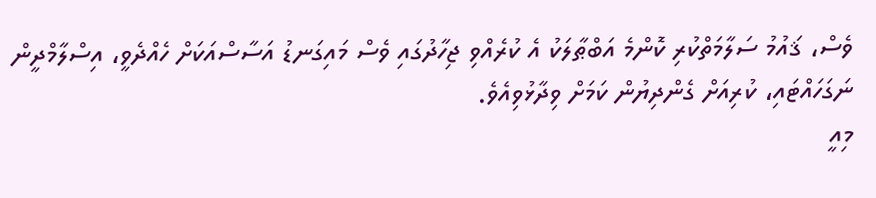ވެސް، ޤައުމު ސަލާމަތްކުރި ކޮންމެ އަބްޠާލަކު އެ ކުރެއްވި ޖިހާދުގައި ވެސް މައިގަނޑު އަސާސްއަކަށް ހެއްދެވީ، އިސްލާމްދީން ނަގަހައްޓައި، ކުރިއަށް ގެންދިޔުން ކަމަށް ވިދާޅުވިއެވެ.
މިއީ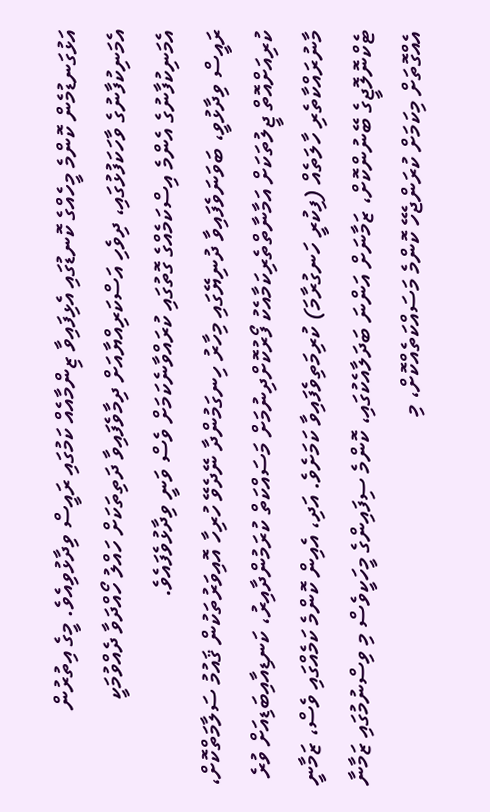އަޅުގަނޑުމެން ކޮންމެ މީހެއްގެ ކޮނޑުގައި އެޅިފައިވާ ޒިންމާއެއް ކަމުގައި ރައީސް ވިދާޅުވިއެވެ. މީގެ އިތުރުން އެމަނިކުފާނުގެ ވާހަކަފުޅުގައި، ދިވެހި އަސްކަރިއްޔާއަށް ދިމާވެފައިވާ ދަތިތަކަށް ހައްލު ހޯއްދަވާ ދެއްވުމަކީ އެމަނިކުފާނުގެ އެންމެ އިސްކަމެއްގެ ގޮތުގައި ކުރައްވާނެކަމަށް ވެސް ވަނީ ވިދާޅުވެފައެވެ.
ރައީސް ވިދާޅުވީ، ބަވަނަވެފައިވާ ދުނިޔޭގައި މިހާރު ހިނގަމުންދާ ނޭދެވޭ ހުރިހާ އޮއިވަރުތަކުން ޤައުމު ސަލާމަތްކޮށް، ކުރިއަށްއޮތް ޖީލުތަކަށް އަމާނާތްތެރިކަމާއެކު ފޯރުކޮށްދިނުމަށް މަސައްކަތް ކުރަމުންދާއިރު، ކަނޑިއާއިބަޑިއަށް ވުރެ މާނުރައްކާތެރި ހާލަތެއް (ފިކުރީ ހަނގުރާމަ) ކުރިމަތިވެފައިވާ ކަމަށެވެ. އަދި، އެއިން ކޮންމެ ކަމެއްގައި ވެސް، ޒަމާނީ ޓެކްނޮލޮޖީގެ ބޭނުންކޮށް، ޒަމާނަށް އަންނަ ބަދަލާއެކުގައި، ކޮންމެ ސިފައިންގެ މީހަކީވެސް މި ވިސްނުމުގައި ޒަމާނާ އެއްގޮތަށް މިކަމަށް ކުރަންޖެހޭ ކޮންމެ މަސައްކަތެއްކޮށް، މި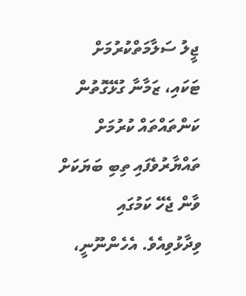ޖީލު ސަލާމަތްކުރުމަށް ޓަކައި، ޒަމާނާ ގުޅޭގޮތުން ކަންތައްތައް ކުރުމަށް ތައްޔާރުވެފައި ތިބި ބަޔަކަށް ވާން ޖެހޭ ކަމުގައި ވިދާޅުވިއެވެ. އެހެންނޫނީ،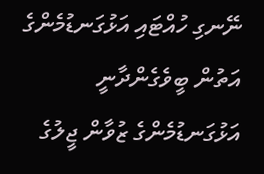ނޭނގި ހުއްޓައި އަޅުގަނޑުމެންގެ އަތުން ބީވެގެންދާނީ އަޅުގަނޑުމެންގެ ޒުވާން ޖީލުގެ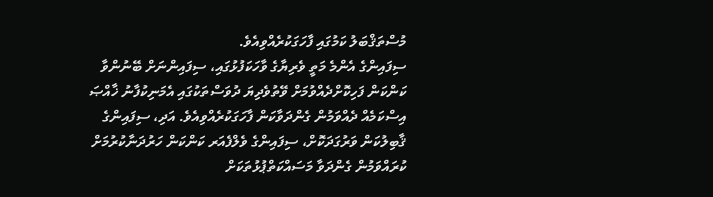މުސްތަޤްބަލު ކަމުގައި ފާހަގަކުރެއްވިއެވެ.
ސިފައިންގެ އެންމެ މަތީ ވެރިޔާގެ ވާހަކަފުޅުގައި، ސިފައިންނަށް ބޭނުންވާ ކަންކަން ފަހިކޮށްދެއްވުމަށް ވޭތުވެދިޔަ ދުވަސްތަކުގައި އެމަނިކުފާނު ޚާއްޞަ އިސްކަމެއް ދެއްވަމުން ގެންދަވާކަން ފާހަގަކުރެއްވިއެވެ. އަދި، ސިފައިންގެ ޤާބިލުކަން ވަރުގަދަކޮށް، ސިފައިންގެ ވެލްފެއަރ ކަންކަން ހަރުދަނާކުރުމަށް ކުރައްވަމުން ގެންދަވާ މަސައްކަތްޕުޅުތަކަށް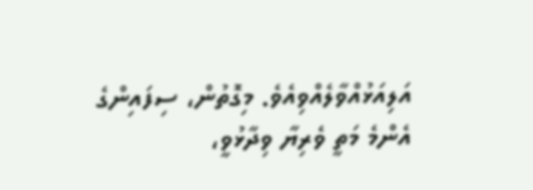އަލިއަޅުއްވާލެއްވިއެވެ. މިގޮތުން، ސިފައިންގެ އެންމެ މަތީ ވެރިޔާ ވިދާޅުވީ،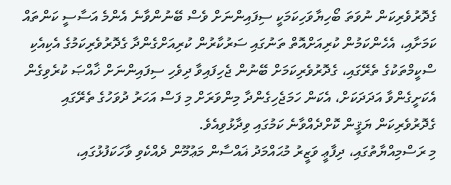ގެދޮރުވެރިކަން ނުވަތަ ބޯހިޔާވަހިކަމަކީ ސިފައިންނަށް ވެސް ބޭނުންވާނެ އެންމެ އަސާސީ ކަންތައް ކަމަށާއި، އެހެންކަމުން ކުރިއަށްއޮތް ތަނުގައި ސަރުކާރުން ކުރިއަށްގެންދާ ގެދޮރުވެރިކަމުގެ އެކިއެކި ސްކީމްތަކުގެ ތެރޭގައި، ގެދޮރުވެރިކަމަށް ބޭނުން ޖެހިފައިވާ ދިވެހި ސިފައިންނަށް ޚާއްޞަ ކުރެވިގެން އެކަށީގެންވާ އަދަދަކަށް، އެކަން ހަމަޖެހިގެންދާ މިންވަރަށް މި ފަސް އަހަރު ދުވަހުގެ ތެރޭގައި ގެދޮރުވެރިކަން ޔަޤީން ކޮށްދެއްވާނެ ކަމުގައި ވިދާޅުވިއެވެ.
މި ރަސްމިއްޔާތުގައި، ދިފާޢީ ވަޒީރު މުޙައްމަދު ޣައްސާން މަޢުމޫން ދެއްކެވި ވާހަކަފުޅުގައި،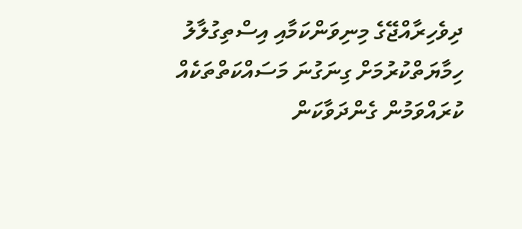ދިވެހިރާއްޖޭގެ މިނިވަންކަމާއި އިސްތިގުލާލު ހިމާޔަތްކުރުމަށް ގިނަގުނަ މަސައްކަތްތަކެއް ކުރައްވަމުން ގެންދަވާކަން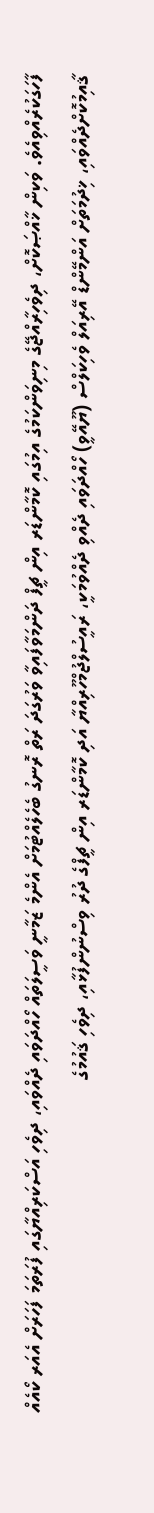ފާހަގަކުރެއްވިއެވެ. ވަކިން ޚާއްޞަކޮށް، ދިވެހިރާއްޖޭގެ މިނިވަންކަމުގެ އިމުގައި ކޮމާންޑަރ އިން ޗީފް ދަންމަވާފައިވާ ވަރުގަދަ ރަތް ރޮނގު ބެހެލެއްޓުމަށް އެންމެ ޒަމާނީ ވަސީލަތައް ހޯއްދަވައި ދެއްވައި، ދިވެހި އަސްކަރިއްޔާގައި ފުރަތަމަ ފަހަރަށް އެއަރ ކޯއެއް ޤާއިމުކޮށްދެއްވައި، ޚިދުމަތަށް އަންމޭންޑް އޭރިއަލް ވެހިކަލްސް (ޔޫއޭވީ) ހޯއްދަވައި ދެއްވި ދެއްވުމަކީ، ރައީސުލްޖުމްހޫރިއްޔާ އަދި ކޮމާންޑަރ އިން ޗީފްގެ ދުރު ވިސްނުންފުޅާއި، ދިވެހި ޤައުމުގެ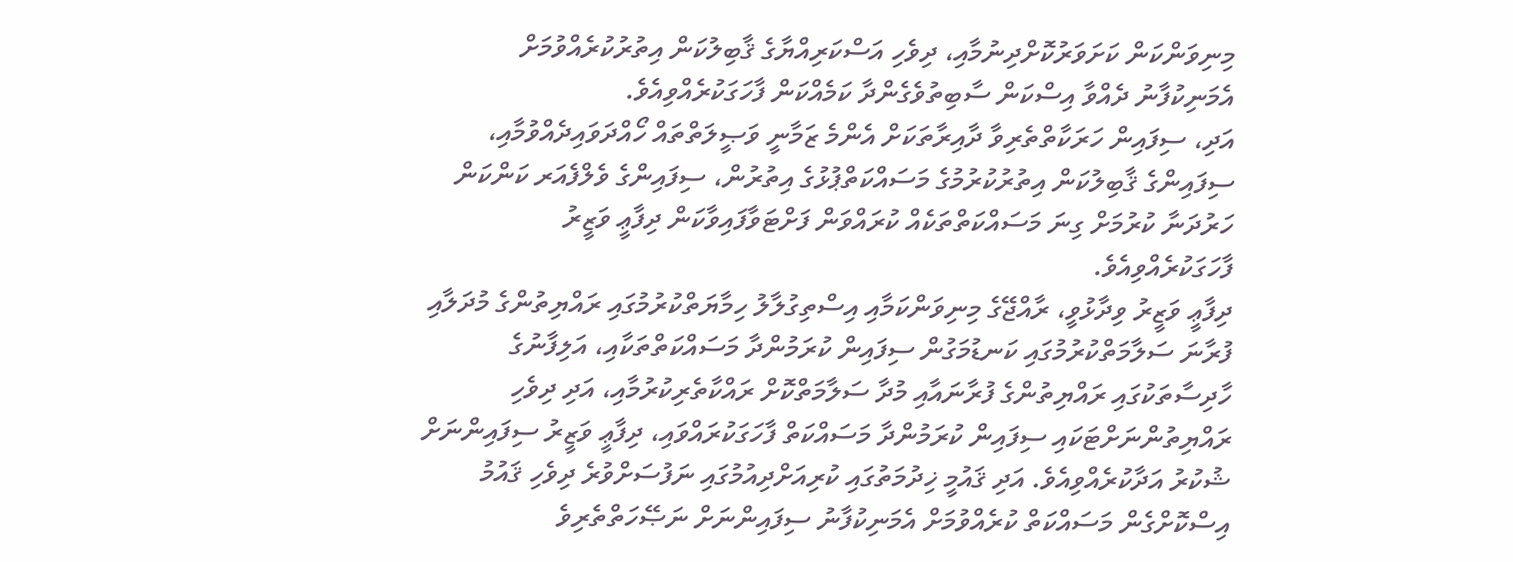މިނިވަންކަން ކަށަވަރުކޮށްދިނުމާއި، ދިވެހި އަސްކަރިއްޔާގެ ޤާބިލުކަން އިތުރުކުރެއްވުމަށް އެމަނިކުފާނު ދެއްވާ އިސްކަން ސާބިތުވެގެންދާ ކަމެއްކަން ފާހަގަކުރެއްވިއެވެ.
އަދި، ސިފައިން ހަރަކާތްތެރިވާ ދާއިރާތަކަށް އެންމެ ޒަމާނީ ވަޞީލަތްތައް ހޯއްދަވައިދެއްވުމާއި، ސިފައިންގެ ޤާބިލުކަން އިތުރުކުރުމުގެ މަސައްކަތްޕުޅުގެ އިތުރުން، ސިފައިންގެ ވެލްފެއަރ ކަންކަން ހަރުދަނާ ކުރުމަށް ގިނަ މަސައްކަތްތަކެއް ކުރައްވަން ފަށްޓަވާފައިވާކަން ދިފާޢީ ވަޒީރު ފާހަގަކުރެއްވިއެވެ.
ދިފާޢީ ވަޒީރު ވިދާޅުވީ، ރާއްޖޭގެ މިނިވަންކަމާއި އިސްތިގުލާލު ހިމާޔަތްކުރުމުގައި ރައްޔިތުންގެ މުދަލާއި ފުރާނަ ސަލާމަތްކުރުމުގައި ކަނޑުމަގުން ސިފައިން ކުރަމުންދާ މަސައްކަތްތަކާއި، އަލިފާނުގެ ހާދިސާތަކުގައި ރައްޔިތުންގެ ފުރާނައާއި މުދާ ސަލާމަތްކޮށް ރައްކާތެރިކުރުމާއި، އަދި ދިވެހި ރައްޔިތުންނަށްޓަކައި ސިފައިން ކުރަމުންދާ މަސައްކަތް ފާހަގަކުރައްވައި، ދިފާޢީ ވަޒީރު ސިފައިންނަށް ޝުކުރު އަދާކުރެއްވިއެވެ. އަދި ޤައުމީ ޚިދުމަތުގައި ކުރިއަށްދިއުމުގައި ނަފުސަށްވުރެ ދިވެހި ޤައުމު އިސްކޮށްގެން މަސައްކަތް ކުރެއްވުމަށް އެމަނިކުފާނު ސިފައިންނަށް ނަޞޭހަތްތެރިވެ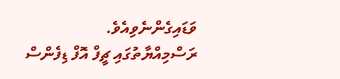ވަޑައިގެންނެވިއެވެ.
ރަސްމިއްޔާތުގައި ޗީފް އޮފް ޑިފެންސް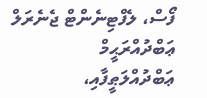ފޯސް، ލެފްޓިނެންޓް ޖެނެރަލް ޢަބްދުއްރަޙީމް ޢަބްދުއްލަޠީފާއި،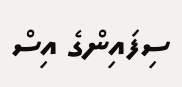ސިފައިންގެ އިސް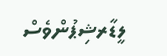ލީޑާރޝިޕުންވެސް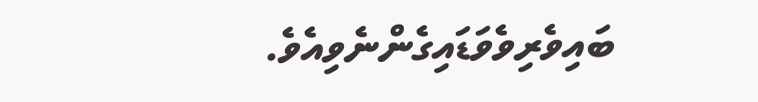ބައިވެރިވެވަޑައިގެންނެވިއެވެ.